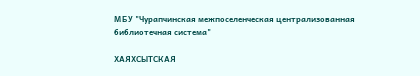МБУ "Чурапчинская межпоселенческая централизованная библиотечная система"

ХАЯХСЫТСКАЯ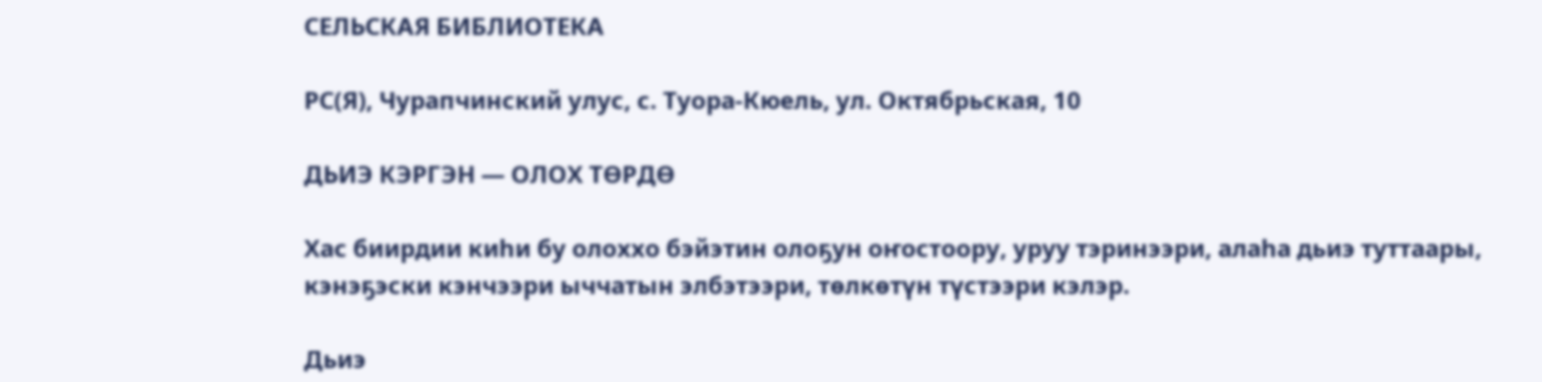СЕЛЬСКАЯ БИБЛИОТЕКА

РС(Я), Чурапчинский улус, с. Туора-Кюель, ул. Октябрьская, 10

ДЬИЭ КЭРГЭН — ОЛОХ ТӨРДӨ

Хас биирдии киһи бу олоххо бэйэтин олоҕун оҥостоору, уруу тэринээри, алаһа дьиэ туттаары, кэнэҕэски кэнчээри ыччатын элбэтээри, төлкөтүн түстээри кэлэр.

Дьиэ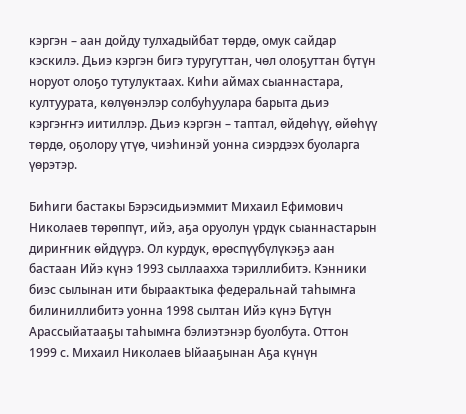кэргэн – аан дойду тулхадыйбат төрдө, омук сайдар кэскилэ. Дьиэ кэргэн бигэ туругуттан, чөл олоҕуттан бүтүн норуот олоҕо тутулуктаах. Киһи аймах сыаннастара, култуурата, көлүөнэлэр солбуһуулара барыта дьиэ кэргэҥҥэ иитиллэр. Дьиэ кэргэн – таптал, өйдөһүү, өйөһүү төрдө, оҕолору үтүө, чиэһинэй уонна сиэрдээх буоларга үөрэтэр.

Биһиги бастакы Бэрэсидьиэммит Михаил Ефимович Николаев төрөппүт, ийэ, аҕа оруолун үрдүк сыаннастарын дириҥник өйдүүрэ. Ол курдук, өрөспүүбүлүкэҕэ аан бастаан Ийэ күнэ 1993 сыллаахха тэриллибитэ. Кэнники биэс сылынан ити быраактыка федеральнай таһымҥа билиниллибитэ уонна 1998 сылтан Ийэ күнэ Бүтүн Арассыйатааҕы таһымҥа бэлиэтэнэр буолбута. Оттон 1999 с. Михаил Николаев Ыйааҕынан Аҕа күнүн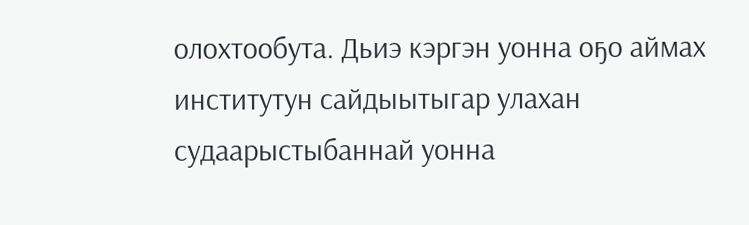олохтообута. Дьиэ кэргэн уонна оҕо аймах институтун сайдыытыгар улахан судаарыстыбаннай уонна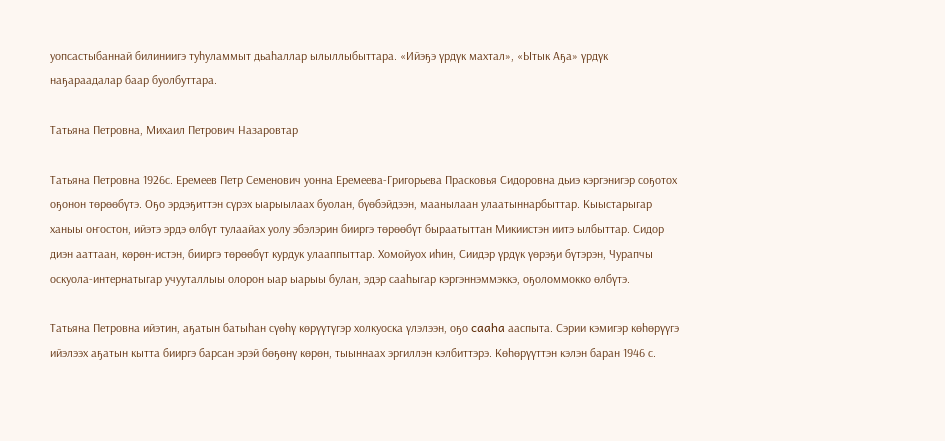уопсастыбаннай билиниигэ туһуламмыт дьаһаллар ылыллыбыттара. «Ийэҕэ үрдүк махтал», «Ытык Аҕа» үрдүк наҕараадалар баар буолбуттара.

Татьяна Петровна, Михаил Петрович Назаровтар

Татьяна Петровна 1926с. Еремеев Петр Семенович уонна Еремеева-Григорьева Прасковья Сидоровна дьиэ кэргэнигэр соҕотох оҕонон төрөөбүтэ. Оҕо эрдэҕиттэн сүрэх ыарыылаах буолан, бүөбэйдээн, маанылаан улаатыннарбыттар. Кыыстарыгар ханыы оҥостон, ийэтэ эрдэ өлбүт тулаайах уолу эбэлэрин бииргэ төрөөбүт быраатыттан Микиистэн иитэ ылбыттар. Сидор диэн ааттаан, көрөн-истэн, бииргэ төрөөбүт курдук улааппыттар. Хомойуох иһин, Сиидэр үрдүк үөрэҕи бүтэрэн, Чурапчы оскуола-интернатыгар учууталлыы олорон ыар ыарыы булан, эдэр сааһыгар кэргэннэммэккэ, оҕоломмокко өлбүтэ.

Татьяна Петровна ийэтин, аҕатын батыһан сүөһү көрүүтүгэр холкуоска үлэлээн, оҕо caaha ааспыта. Сэрии кэмигэр көһөрүүгэ ийэлээх аҕатын кытта бииргэ барсан эрэй бөҕөнү көрөн, тыыннаах эргиллэн кэлбиттэрэ. Көһөрүүттэн кэлэн баран 1946 с.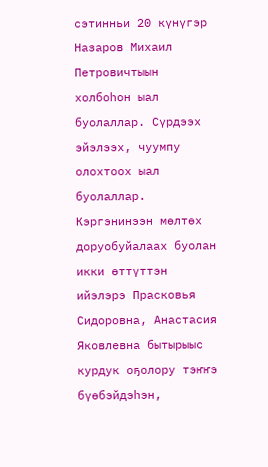сэтинньи 20 күнүгэр Назаров Михаил Петровичтыын холбоһон ыал буолаллар. Сүрдээх эйэлээх, чуумпу олохтоох ыал буолаллар. Кэргэнинээн мөлтөх доруобуйалаах буолан икки өттүттэн ийэлэрэ Прасковья Сидоровна, Анастасия Яковлевна бытырыыс курдук оҕолору тэҥҥэ бүөбэйдэһэн,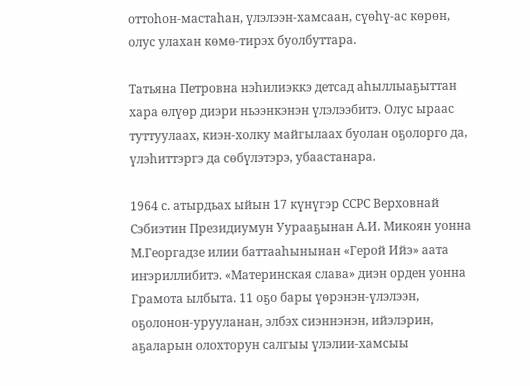оттоһон-мастаһан, үлэлээн-хамсаан, cүөhү-ас көрөн, олус улахан көмө-тирэх буолбуттара.

Татьяна Петровна нэһилиэккэ детсад аһыллыаҕыттан хара өлүөр диэри ньээнкэнэн үлэлээбитэ. Олус ыраас туттуулаах, киэн-холку майгылаах буолан оҕолорго да, үлэһиттэргэ да сөбүлэтэрэ, убаастанара.

1964 с. атырдьах ыйын 17 күнүгэр ССРС Верховнай Сэбиэтин Президиумун Уурааҕынан А.И. Микоян уонна М.Георгадзе илии баттааһынынан «Герой Ийэ» аата иҥэриллибитэ. «Материнская слава» диэн орден уонна Грамота ылбыта. 11 оҕо бары үөрэнэн-үлэлээн, оҕолонон-урууланан, элбэх сиэннэнэн, ийэлэрин, аҕаларын олохторун салгыы үлэлии-хамсыы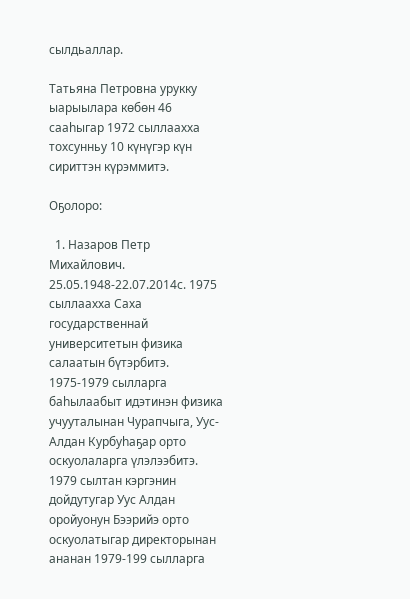сылдьаллар.

Татьяна Петровна урукку ыарыылара көбөн 46 сааһыгар 1972 сыллаахха тохсунньу 10 күнүгэр күн сириттэн күрэммитэ.

Оҕолоро:

  1. Назаров Петр Михайлович. 25.05.1948-22.07.2014с. 1975 сыллаахха Саха государственнай университетын физика салаатын бүтэрбитэ. 1975-1979 сылларга баһылаабыт идэтинэн физика учууталынан Чурапчыга, Уус-Алдан Курбуһаҕар орто оскуолаларга үлэлээбитэ. 1979 сылтан кэргэнин дойдутугар Уус Алдан оройуонун Бээрийэ орто оскуолатыгар директорынан ананан 1979-199 сылларга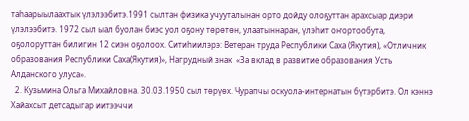таһаарыылаахтык үлэлээбитэ.1991 сылтан физика учууталынан орто дойду олоҕуттан арахсыар диэри үлэлээбитэ. 1972 сыл ыал буолан биэс уол оҕону төрөтөн, улаатыннаран, үлэһит оҥортообута, оҕолоруттан билигин 12 сиэн оҕолоох. Ситиһиилэрэ: Ветеран труда Республики Саха (Якутия), «Отличник образования Республики Саха(Якутия)», Нагрудный знак  «За вклад в развитие образования Усть Алданского улуса».
  2. Кузьмина Ольга Михайловна. 30.03.1950 сыл төрүөх. Чурапчы оскуола-интернатын бүтэрбитэ. Ол кэннэ Хайахсыт детсадыгар иитээччи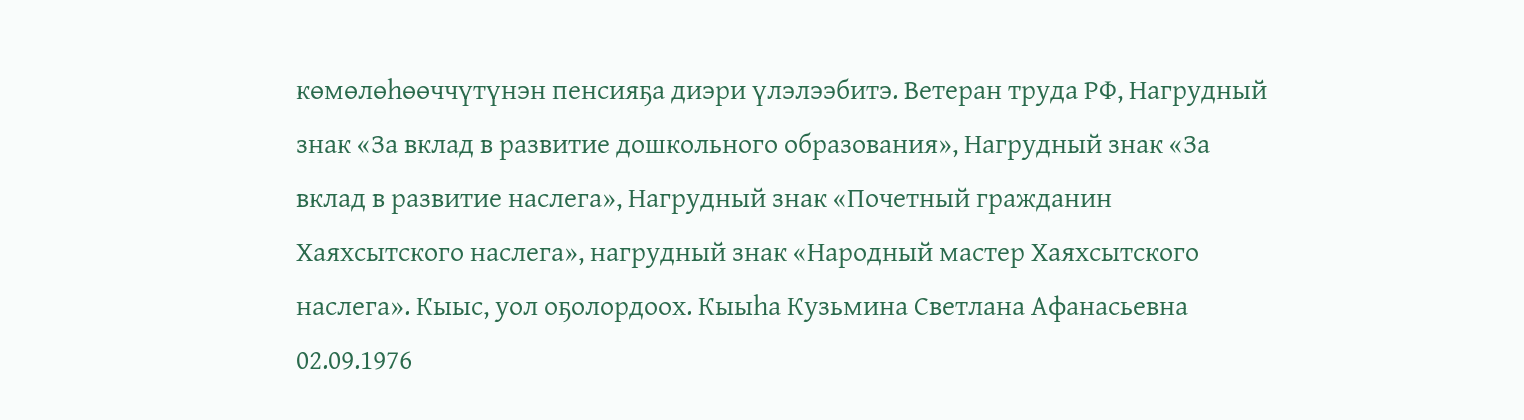көмөлөһөөччүтүнэн пенсияҕа диэри үлэлээбитэ. Ветеран труда РФ, Нагрудный знак «За вклад в развитие дошкольного образования», Нагрудный знак «За вклад в развитие наслега», Нагрудный знак «Почетный гражданин Хаяхсытского наслега», нагрудный знак «Народный мастер Хаяхсытского наслега». Кыыс, уол оҕолордоох. Кыыһа Кузьмина Светлана Афанасьевна 02.09.1976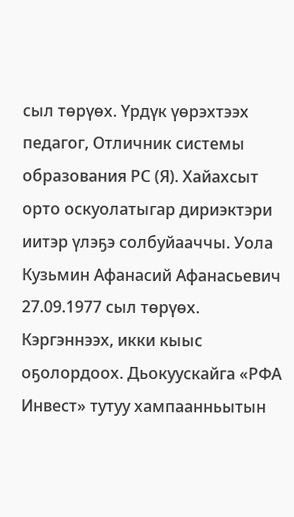сыл төрүөх. Үрдүк үөрэхтээх педагог, Отличник системы образования РС (Я). Хайахсыт орто оскуолатыгар дириэктэри иитэр үлэҕэ солбуйааччы. Уола Кузьмин Афанасий Афанасьевич 27.09.1977 сыл төрүөх. Кэргэннээх, икки кыыс оҕолордоох. Дьокуускайга «РФА Инвест» тутуу хампаанньытын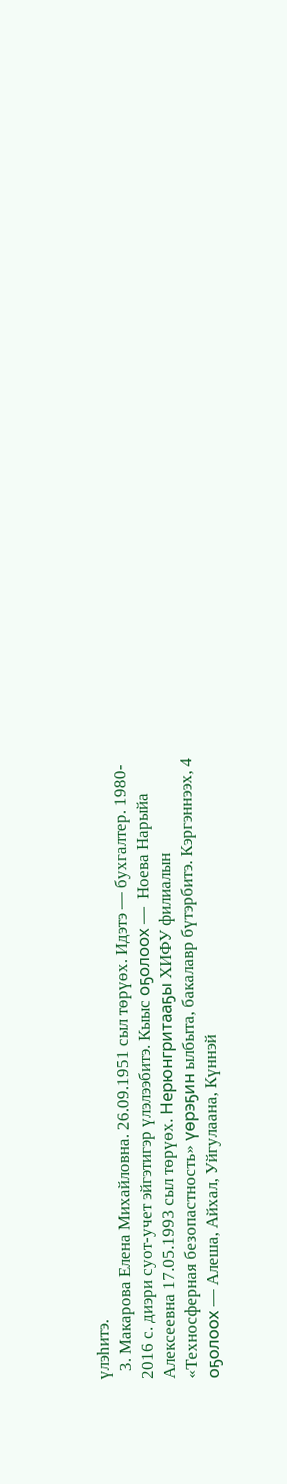үлэһитэ.
  3. Макарова Елена Михайловна. 26.09.1951 сыл төрүөх. Идэтэ — бухгалтер. 1980- 2016 с. диэри суот-учет эйгэтигэр үлэлээбитэ. Кыыс оҕолоох —  Ноева Нарыйа Алексеевна 17.05.1993 сыл төрүөх. Нерюнгритааҕы ХИФУ филиалын «Техносферная безопастность» үөрэҕин ылбыта, бакалавр бүтэрбитэ. Кэргэннээх, 4 оҕолоох — Алеша, Айхал, Уйгулаана, Күннэй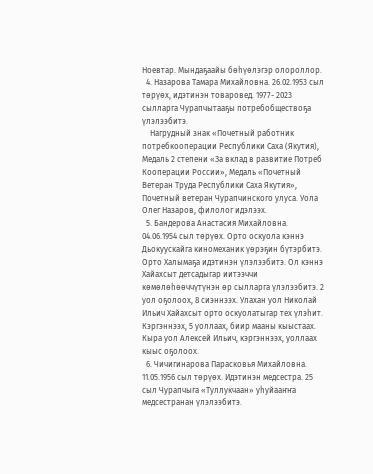Ноевтар. Мындаҕаайы бөһүөлэгэр олороллор.
  4. Назарова Тамара Михайловна. 26.02.1953 сыл төрүөх, идэтинэн товаровед. 1977- 2023 сылларга Чурапчытааҕы потребобществоҕа үлэлээбитэ.
    Нагрудный знак «Почетный работник потребкооперации Республики Саха (Якутия), Медаль 2 степени «За вклад в развитие Потреб Кооперации России», Медаль «Почетный Ветеран Труда Республики Саха Якутия», Почетный ветеран Чурапчинского улуса. Уола Олег Назаров, филолог идэлээх.
  5. Бандерова Анастасия Михайловна. 04.06.1954 сыл төрүөх. Орто оскуола кэннэ Дьокуускайга киномеханик үөрэҕин бүтэрбитэ. Орто Халымаҕа идэтинэн үлэлээбитэ. Ол кэннэ Хайахсыт детсадыгар иитээччи көмөлөһөөччүтүнэн өр сылларга үлэлээбитэ. 2 уол оҕолоох, 8 сиэннээх. Улахан уол Николай Ильич Хайахсыт орто оскуолатыгар тех үлэһит. Кэргэннээх, 5 уоллаах, биир мааны кыыстаах. Кыра уол Алексей Ильич, кэргэннээх, уоллаах кыыс оҕолоох.
  6. Чичигинарова Парасковья Михайловна. 11.05.1956 сыл төрүөх. Идэтинэн медсестра. 25 сыл Чурапчыга «Туллукчаан» уһуйааҥҥа медсестранан үлэлээбитэ.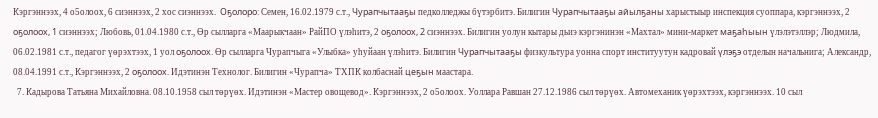Кэргэннээх, 4 о5олоох, 6 сиэннээх, 2 хос сиэннээх.  Оҕолоро: Семен, 16.02.1979 с.т., Чурапчытааҕы педколледжы бүтэрбитэ. Билигин Чурапчытааҕы айылҕаны харыстыыр инспекция суоппара, кэргэннээх, 2 оҕолоох, 1 сиэннээх; Любовь, 01.04.1980 с.т., Өр сылларга «Маарыкчаан» РайПО үлэһитэ, 2 оҕолоох, 2 сиэннээх. Билигин уолун кытары дьиэ кэргэнинэн «Махтал» мини-маркет маҕаһыын үлэлэтэллэр; Людмила, 06.02.1981 с.т., педагог үөрэхтээх, 1 уол оҕолоох. Өр сылларга Чурапчыга «Улыбка» уһуйаан үлэһитэ. Билигин Чурапчытааҕы физкультура уонна спорт институутун кадровай үлэҕэ отделын начальнига; Александр, 08.04.1991 с.т., Кэргэннээх, 2 оҕолоох. Идэтинэн Технолог. Билигин «Чурапча» ТХПК колбаснай цеҕын маастара.
  7. Кадырова Татьяна Михайловна. 08.10.1958 сыл төрүөх. Идэтинэн «Мастер овощевод». Кэргэннээх, 2 о5олоох. Уоллара Равшан 27.12.1986 сыл төрүөх. Автомеханик үөрэхтээх, кэргэннээх. 10 сыл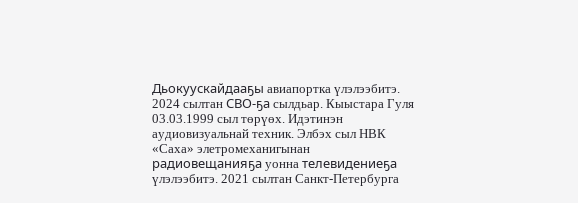Дьокуускайдааҕы авиапортка үлэлээбитэ. 2024 сылтан СВО-ҕа сылдьар. Кыыстара Гуля 03.03.1999 сыл төрүөх. Идэтинэн аудиовизуальнай техник. Элбэх сыл НВК «Саха» элетромеханигынан радиовещанияҕа уонна телевидениеҕа үлэлээбитэ. 2021 сылтан Санкт-Петербурга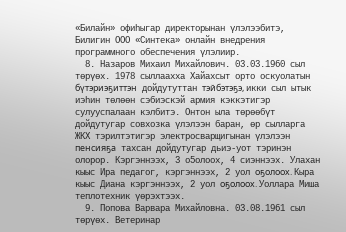«Билайн» офиһыгар директорынан үлэлээбитэ, Билигин ООО «Синтека» онлайн внедрения программного обеспечения үлэлиир.
  8. Назаров Михаил Михайлович. 03.03.1960 сыл төрүөх. 1978 сыллаахха Хайахсыт орто оскуолатын бүтэриэҕиттэн дойдутуттан тэйбэтэҕэ, икки сыл ытык иэһин төлөөн сэбиэскэй армия кэккэтигэр сулууспалаан кэлбитэ. Онтон ыла төрөөбүт дойдутугар совхозка үлэлээн баран, өр сылларга ЖКХ тэрилтэтигэр электросварщигынан үлэлээн пенсияҕа тахсан дойдутугар дьиэ-уот тэринэн олорор. Кэргэннээх, 3 о5олоох, 4 сиэннээх. Улахан кыыс Ира педагог, кэргэннээх, 2 уол оҕолоох. Кыра кыыс Диана кэргэннээх, 2 уол оҕолоох. Уоллара Миша теплотехник үөрэхтээх.
  9. Попова Варвара Михайловна. 03.08.1961 сыл төрүөх. Ветеринар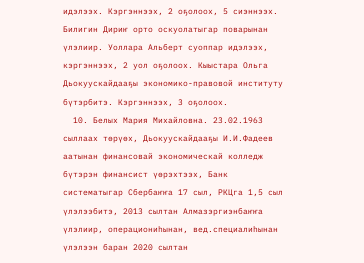идэлээх. Кэргэннээх, 2 оҕолоох, 5 сиэннээх. Билигин Дириҥ орто оскуолатыгар поварынан үлэлиир. Уоллара Альберт суоппар идэлээх, кэргэннээх, 2 уол оҕолоох. Кыыстара Ольга Дьокуускайдааҕы экономико-правовой институту бүтэрбитэ. Кэргэннээх, 3 оҕолоох.
  10. Белых Мария Михайловна. 23.02.1963 сыллаах төрүөх, Дьокуускайдааҕы И.И.Фадеев аатынан финансовай экономическай колледж бүтэрэн финансист үөрэхтээх, Банк систематыгар Сбербаҥҥа 17 сыл, РКЦга 1,5 сыл үлэлээбитэ, 2013 сылтан Алмазэргиэнбаҥҥа үлэлиир, операциониһынан, вед.специалиһынан үлэлээн баран 2020 сылтан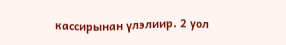кассирынан үлэлиир. 2 уол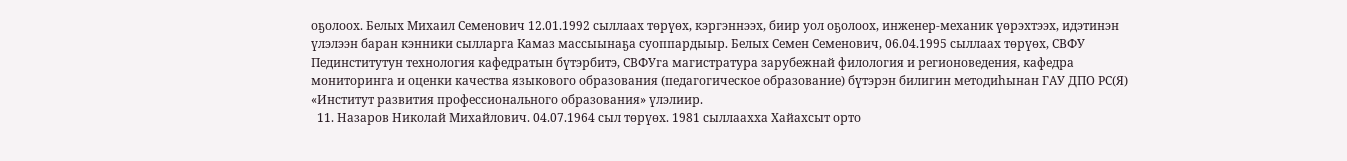оҕолоох. Белых Михаил Семенович 12.01.1992 сыллаах төрүөх, кэргэннээх, биир уол оҕолоох, инженер-механик үөрэхтээх, идэтинэн үлэлээн баран кэнники сылларга Камаз массыынаҕа суоппардыыр. Белых Семен Семенович, 06.04.1995 сыллаах төрүөх, СВФУ Пединститутун технология кафедратын бүтэрбитэ, СВФУга магистратура зарубежнай филология и регионоведения, кафедра мониторинга и оценки качества языкового образования (педагогическое образование) бүтэрэн билигин методиһынан ГАУ ДПО РС(Я) «Институт развития профессионального образования» үлэлиир.
  11. Назаров Николай Михайлович. 04.07.1964 сыл төрүөх. 1981 сыллаахха Хайахсыт орто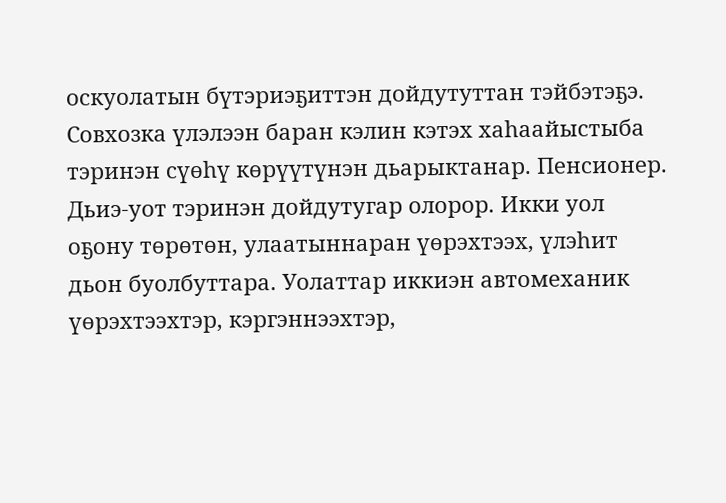оскуолатын бүтэриэҕиттэн дойдутуттан тэйбэтэҕэ. Совхозка үлэлээн баран кэлин кэтэх хаһаайыстыба тэринэн сүөһү көрүүтүнэн дьарыктанар. Пенсионер. Дьиэ-уот тэринэн дойдутугар олорор. Икки уол оҕону төрөтөн, улаатыннаран үөрэхтээх, үлэһит дьон буолбуттара. Уолаттар иккиэн автомеханик үөрэхтээхтэр, кэргэннээхтэр,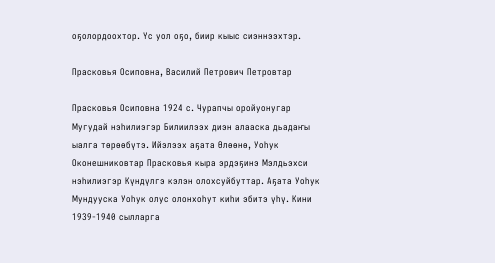оҕолордоохтор. Үс уол оҕо, биир кыыс сиэннээхтэр.

Прасковья Осиповна, Василий Петрович Петровтар

Прасковья Осиповна 1924 с. Чурапчы оройуонугар Мугудай нэһилиэгэр Билиилээх диэн алааска дьадаҥы ыалга төрөөбүтэ. Ийэлээх аҕата Өлөөнө, Уоһук Оконешниковтар Прасковья кыра эрдэҕинэ Мэлдьэхси нэһилиэгэр Күндүлгэ кэлэн олохсуйбуттар. Аҕата Уоһук Мундууска Уоһук олус олонхоһут киһи эбитэ үһү. Кини 1939-1940 сылларга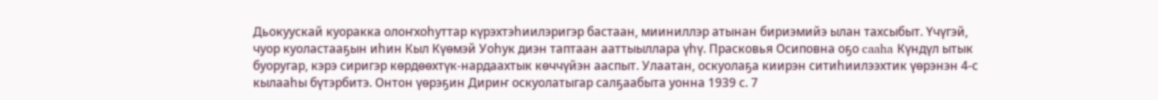Дьокуускай куоракка олоҥхоһуттар күрэхтэһиилэригэр бастаан, мииниллэр атынан бириэмийэ ылан тахсыбыт. Үчүгэй, чуор куоластааҕын иһин Кыл Күөмэй Уоһук диэн таптаан ааттыыллара үһү. Прасковья Осиповна оҕо caaha Күндүл ытык буоругар, кэрэ сиригэр көрдөөхтүк-нардаахтык көччүйэн ааспыт. Улаатан, оскуолаҕа киирэн ситиһиилээхтик үөрэнэн 4-с кылааһы бүтэрбитэ. Онтон үөрэҕин Дириҥ оскуолатыгар салҕаабыта уонна 1939 с. 7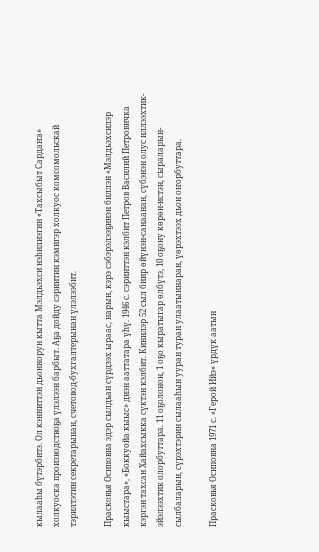кылааһы бүтэрбитэ. Ол кэнниттэн дьоннорун кытта Мэлдьэхси нэһилиэгин «Тахсыбыт Сардаҥа» холкуоска производствоҕа үлэлээн барбыт. Аҕа дойду сэриитин кэмигэр холкуос комсомольскай тэрилтэтин секретарынан, счетовод-бухгалтерынан үлэлээбит.

Прасковья Осиповна эдэр сылдьан сүрдээх ыраас, нарын, кэрэ сэбэрэлээҕинэн биллэн «Мэлдьэхсилэр кыыстара», «Боккуойа кыыс» диэн ааттатара үһү. 1946 с. сэрииттэн кэлбит Петров Василий Петровичка кэргэн тахсан Хайахсыкка сүктэн кэлбит. Кинилэр 52 сыл биир өйүнэн-санаанан, сүбэнэн олус иллээхтик-эйэлээхтик олорбуттара. 11 оҕолонон, 1 оҕо кыратыгар өлбүтэ, 10 оҕону көрөн-истэн, сыраларын-сылбаларын, сүрэхтэрин сылааһын ууран туран улаатыннаран, үөрэхтээх дьон оҥорбуттара.

Прасковья Осиповна 1971 с. «Герой Ийэ» үрдүк аатын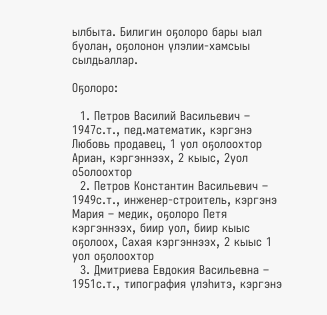ылбыта. Билигин оҕолоро бары ыал буолан, оҕолонон үлэлии-хамсыы сылдьаллар.

Оҕолоро:

  1. Петров Василий Васильевич – 1947с.т., пед.математик, кэргэнэ Любовь продавец, 1 уол оҕолоохтор Ариан, кэргэннээх, 2 кыыс, 2уол о5олоохтор
  2. Петров Константин Васильевич – 1949с.т., инженер-строитель, кэргэнэ Мария – медик, оҕолоро Петя кэргэннээх, биир уол, биир кыыс оҕолоох, Сахая кэргэннээх, 2 кыыс 1 уол оҕолоохтор
  3. Дмитриева Евдокия Васильевна – 1951с.т., типография үлэһитэ, кэргэнэ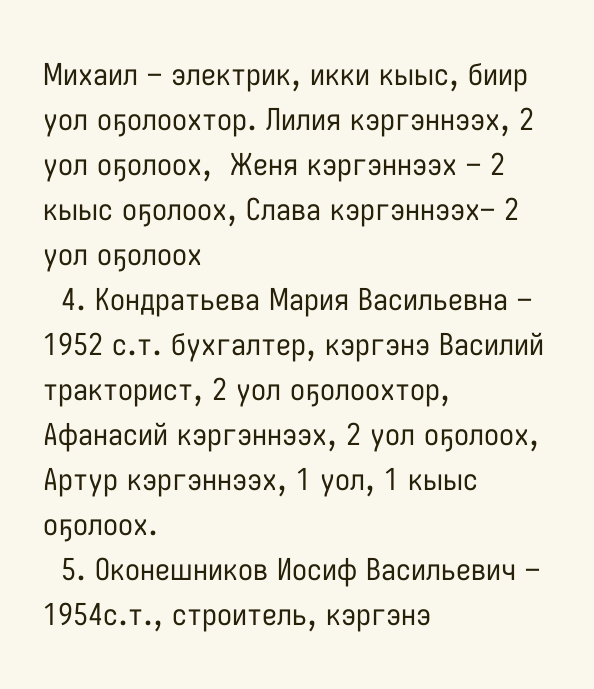Михаил – электрик, икки кыыс, биир уол оҕолоохтор. Лилия кэргэннээх, 2 уол оҕолоох,  Женя кэргэннээх – 2 кыыс оҕолоох, Слава кэргэннээх– 2 уол оҕолоох
  4. Кондратьева Мария Васильевна – 1952 с.т. бухгалтер, кэргэнэ Василий тракторист, 2 уол оҕолоохтор, Афанасий кэргэннээх, 2 уол оҕолоох, Артур кэргэннээх, 1 уол, 1 кыыс оҕолоох.
  5. Оконешников Иосиф Васильевич – 1954с.т., строитель, кэргэнэ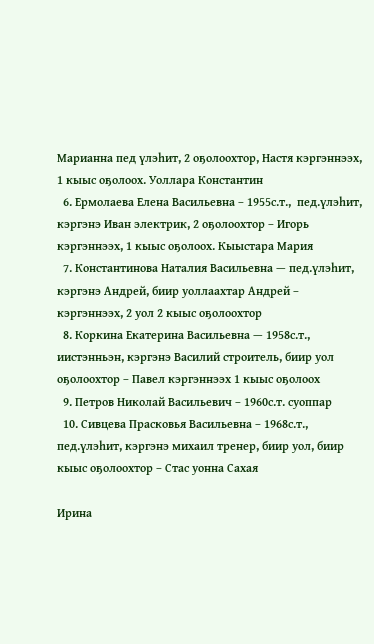Марианна пед үлэһит, 2 оҕолоохтор, Настя кэргэннээх, 1 кыыс оҕолоох. Уоллара Константин
  6. Ермолаева Елена Васильевна – 1955с.т.,  пед.үлэһит, кэргэнэ Иван электрик, 2 оҕолоохтор – Игорь кэргэннээх, 1 кыыс оҕолоох. Кыыстара Мария
  7. Константинова Наталия Васильевна — пед.үлэһит, кэргэнэ Андрей, биир уоллаахтар Андрей – кэргэннээх, 2 уол 2 кыыс оҕолоохтор
  8. Коркина Екатерина Васильевна — 1958с.т., иистэнньэн, кэргэнэ Василий строитель, биир уол оҕолоохтор – Павел кэргэннээх 1 кыыс оҕолоох
  9. Петров Николай Васильевич – 1960с.т. суоппар
  10. Сивцева Прасковья Васильевна – 1968с.т., пед.үлэһит, кэргэнэ михаил тренер, биир уол, биир кыыс оҕолоохтор – Стас уонна Сахая

Ирина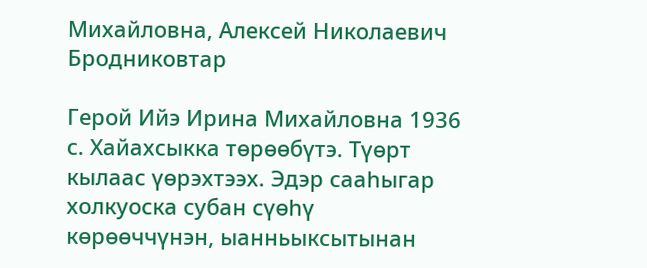Михайловна, Алексей Николаевич Бродниковтар

Герой Ийэ Ирина Михайловна 1936 с. Хайахсыкка төрөөбүтэ. Түөрт кылаас үөрэхтээх. Эдэр сааһыгар холкуоска субан сүөһү көрөөччүнэн, ыанньыксытынан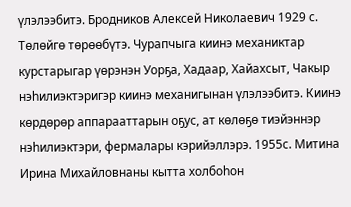үлэлээбитэ. Бродников Алексей Николаевич 1929 с. Төлөйгө төрөөбүтэ. Чурапчыга киинэ механиктар курстарыгар үөрэнэн Уорҕа, Хадаар, Хайахсыт, Чакыр нэһилиэктэригэр киинэ механигынан үлэлээбитэ. Киинэ көрдөрөр аппарааттарын оҕус, ат көлөҕө тиэйэннэр нэһилиэктэри, фермалары кэрийэллэрэ. 1955с. Митина Ирина Михайловнаны кытта холбоһон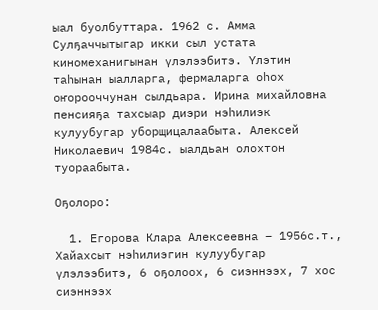ыал буолбуттара. 1962 с. Амма Сулҕаччытыгар икки сыл устата киномеханигынан үлэлээбитэ. Үлэтин таһынан ыалларга, фермаларга оһох оҥорооччунан сылдьара. Ирина михайловна пенсияҕа тахсыар диэри нэһилиэк кулуубугар уборщицалаабыта. Алексей Николаевич 1984с. ыалдьан олохтон туораабыта.

Оҕолоро:

  1. Егорова Клара Алексеевна – 1956с.т., Хайахсыт нэһилиэгин кулуубугар үлэлээбитэ, 6 оҕолоох, 6 сиэннээх, 7 хос сиэннээх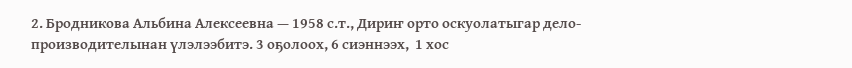2. Бродникова Альбина Алексеевна — 1958 с.т., Дириҥ орто оскуолатыгар дело-производителынан үлэлээбитэ. 3 оҕолоох, 6 сиэннээх,  1 хос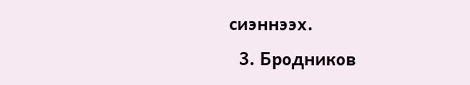сиэннээх.
  3. Бродников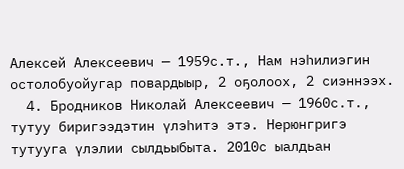Алексей Алексеевич — 1959с.т., Нам нэһилиэгин остолобуойугар повардыыр, 2 оҕолоох, 2 сиэннээх.
  4. Бродников Николай Алексеевич — 1960с.т., тутуу биригээдэтин үлэһитэ этэ. Нерюнгригэ тутууга үлэлии сылдьыбыта. 2010с ыалдьан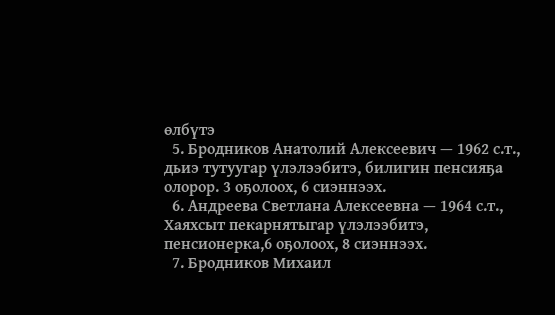өлбүтэ
  5. Бродников Анатолий Алексеевич — 1962 с.т., дьиэ тутуугар үлэлээбитэ, билигин пенсияҕа олорор. 3 оҕолоох, 6 сиэннээх.
  6. Андреева Светлана Алексеевна — 1964 с.т., Хаяхсыт пекарнятыгар үлэлээбитэ, пенсионерка,6 оҕолоох, 8 сиэннээх.
  7. Бродников Михаил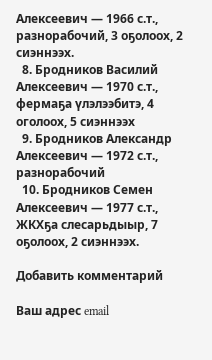Алексеевич — 1966 с.т., разнорабочий, 3 оҕолоох, 2 сиэннээх.
  8. Бродников Василий Алексеевич — 1970 с.т., фермаҕа үлэлээбитэ, 4 оголоох, 5 сиэннээх
  9. Бродников Александр Алексеевич — 1972 с.т., разнорабочий
  10. Бродников Семен Алексеевич — 1977 с.т., ЖКХҕа слесарьдыыр, 7 оҕолоох, 2 сиэннээх.

Добавить комментарий

Ваш адрес email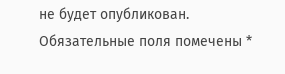не будет опубликован. Обязательные поля помечены *